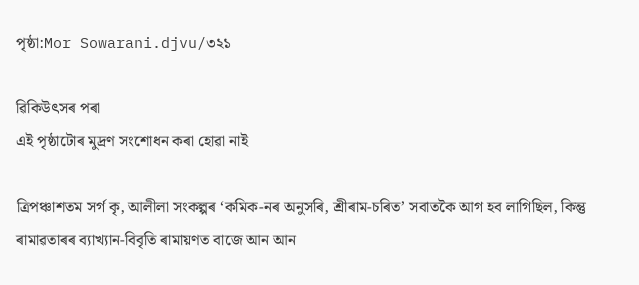পৃষ্ঠা:Mor Sowarani.djvu/৩২১

ৱিকিউৎসৰ পৰা
এই পৃষ্ঠাটোৰ মুদ্ৰণ সংশোধন কৰা হোৱা নাই

ত্ৰিপঞ্চাশতম সৰ্গ কৃ, আলীলা সংকল্পৰ ‘কমিক-নৰ অনুসৰি, শ্ৰীৰাম-চৰিত’ সবাতকৈ আগ হব লাগিছিল, কিন্তু ৰামাৱতাৰৰ ব্যাখ্যান-বিবৃতি ৰামায়ণত বাজে আন আন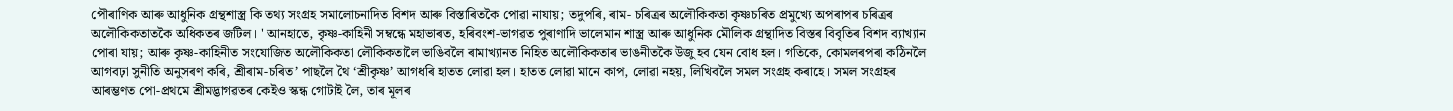পৌৰাণিক আৰু আধুনিক গ্ৰন্থশাস্ত্ৰ কি তথ্য সংগ্ৰহ সমালোচনাদিত বিশদ আৰু বিস্তাৰিতকৈ পোৱা নাযায়; তদুপৰি, ৰাম- চৰিত্ৰৰ অলৌকিকতা কৃষ্ণচৰিত প্ৰমুখ্যে অপৰাপৰ চৰিত্ৰৰ অলৌকিকতাতকৈ অধিকতৰ জটিল। ' আনহাতে, কৃষ্ণ-কাহিনী সম্বন্ধে মহাভাৰত, হৰিবংশ-ভাগৱত পুৰাণাদি ভালেমান শাস্ত্ৰ আৰু আধুনিক মৌলিক গ্ৰন্থাদিত বিস্তৰ বিবৃতিৰ বিশদ ব্যাখ্যান পোৰা যায়; আৰু কৃষ্ণ-কাহিনীত সংযোজিত অলৌকিকতা লৌকিকতালৈ ভাঙিবলৈ ৰামাখ্যানত নিহিত অলৌকিকতাৰ ভাঙনীতকৈ উজু হব যেন বোধ হল। গতিকে, কোমলৰপৰা কঠিনলৈ আগবঢ়া সুনীতি অনুসৰণ কৰি, শ্ৰীৰাম-চৰিত’ পাছলৈ থৈ ‘শ্ৰীকৃষ্ণ’ আগধৰি হাতত লোৱা হল। হাতত লোৱা মানে কাপ, লোৱা নহয়, লিখিবলৈ সমল সংগ্ৰহ কৰাহে। সমল সংগ্ৰহৰ আৰম্ভণত পো-প্ৰথমে শ্ৰীমদ্ভাগৱতৰ কেইও স্কন্ধ গোটাই লৈ, তাৰ মূলৰ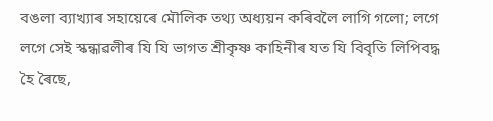বঙলা ব্যাখ্যাৰ সহায়েৰে মৌলিক তথ্য অধ্যয়ন কৰিবলৈ লাগি গলো; লগে লগে সেই স্কন্ধাৱলীৰ যি যি ভাগত শ্ৰীকৃষ্ণ কাহিনীৰ যত যি বিবৃতি লিপিবদ্ধ হৈ ৰৈছে,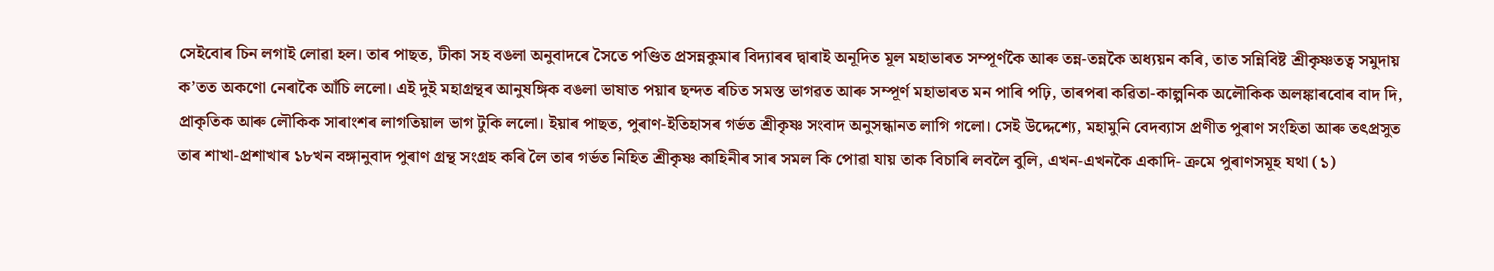সেইবোৰ চিন লগাই লোৱা হল। তাৰ পাছত, টীকা সহ বঙলা অনুবাদৰে সৈতে পণ্ডিত প্ৰসন্নকুমাৰ বিদ্যাৰৰ দ্বাৰাই অনূদিত মূল মহাভাৰত সম্পূৰ্ণকৈ আৰু তন্ন-তন্নকৈ অধ্যয়ন কৰি, তাত সন্নিবিষ্ট শ্ৰীকৃষ্ণতত্ব সমুদায় ক’তত অকণো নেৰাকৈ আঁচি ললো। এই দুই মহাগ্ৰন্থৰ আনুষঙ্গিক বঙলা ভাষাত পয়াৰ ছন্দত ৰচিত সমস্ত ভাগৱত আৰু সম্পূৰ্ণ মহাভাৰত মন পাৰি পঢ়ি, তাৰপৰা কৱিতা-কাল্পনিক অলৌকিক অলঙ্কাৰবোৰ বাদ দি, প্ৰাকৃতিক আৰু লৌকিক সাৰাংশৰ লাগতিয়াল ভাগ টুকি ললো। ইয়াৰ পাছত, পুৰাণ-ইতিহাসৰ গৰ্ভত শ্ৰীকৃষ্ণ সংবাদ অনুসন্ধানত লাগি গলো। সেই উদ্দেশ্যে, মহামুনি বেদব্যাস প্ৰণীত পুৰাণ সংহিতা আৰু তৎপ্ৰসুত তাৰ শাখা-প্ৰশাখাৰ ১৮খন বঙ্গানুবাদ পুৰাণ গ্ৰন্থ সংগ্ৰহ কৰি লৈ তাৰ গৰ্ভত নিহিত শ্ৰীকৃষ্ণ কাহিনীৰ সাৰ সমল কি পোৱা যায় তাক বিচাৰি লবলৈ বুলি, এখন-এখনকৈ একাদি- ক্ৰমে পুৰাণসমূহ যথা (১)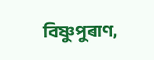বিষ্ণুপুৰাণ,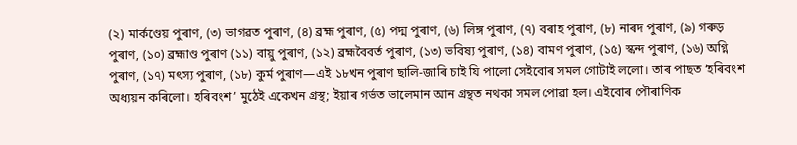(২) মাৰ্কণ্ডেয় পুৰাণ, (৩) ভাগৱত পুৰাণ, (৪) ব্ৰহ্ম পুৰাণ, (৫) পদ্ম পুৰাণ, (৬) লিঙ্গ পুৰাণ, (৭) বৰাহ পুৰাণ, (৮) নাৰদ পুৰাণ, (৯) গৰুড় পুৰাণ, (১০) ব্ৰহ্মাণ্ড পুৰাণ (১১) বায়ু পুৰাণ, (১২) ব্ৰহ্মবৈবৰ্ত পুৰাণ, (১৩) ভবিষ্য পুৰাণ, (১৪) বামণ পুৰাণ, (১৫) স্কন্দ পুৰাণ, (১৬) অগ্নি পুৰাণ, (১৭) মৎস্য পুৰাণ, (১৮) কুৰ্ম পুৰাণ—এই ১৮খন পুৰাণ ছালি-জাৰি চাই যি পালো সেইবোৰ সমল গোটাই ললো। তাৰ পাছত ‘হৰিবংশ অধ্যয়ন কৰিলো। হৰিবংশ’ মুঠেই একেখন গ্ৰস্থ; ইয়াৰ গৰ্ভত ভালেমান আন গ্ৰন্থত নথকা সমল পোৱা হল। এইবোৰ পৌৰাণিক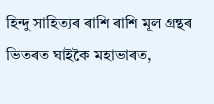হিন্দু সাহিত্যৰ ৰাশি ৰাশি মূল গ্ৰন্থৰ ভিতৰত ঘাইকৈ মহাভাৰত,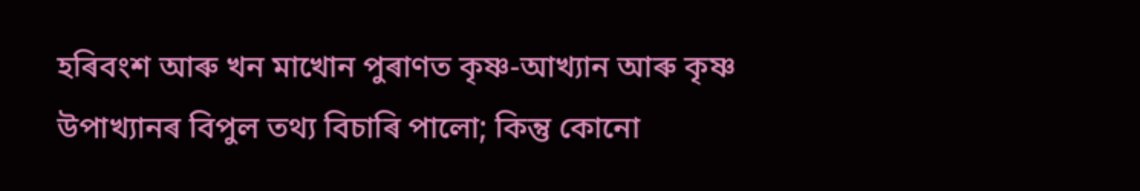হৰিবংশ আৰু খন মাখোন পুৰাণত কৃষ্ণ-আখ্যান আৰু কৃষ্ণ উপাখ্যানৰ বিপুল তথ্য বিচাৰি পালো; কিন্তু কোনো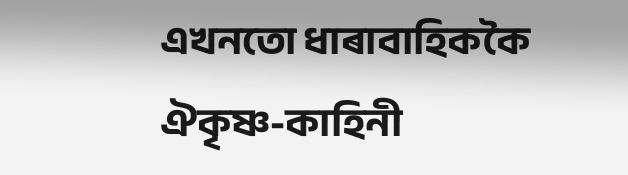এখনতো ধাৰাবাহিককৈ ঐকৃষ্ণ-কাহিনী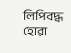লিপিবদ্ধ হোৱা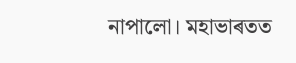নাপালো। মহাভাৰতত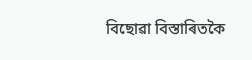বিছোৱা বিস্তাৰিতকৈ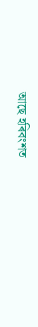আছে হৰিবংশত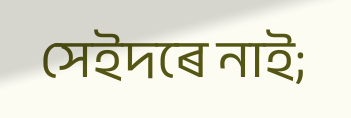সেইদৰে নাই;